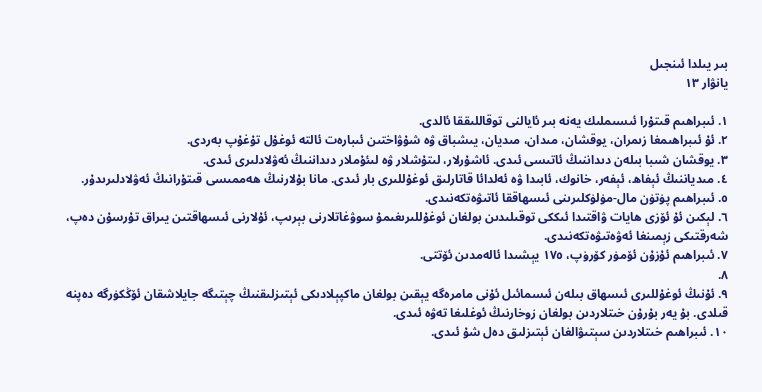بىر يىلدا ئىنجىل
يانۋار ١٣

١. ئىبراھىم قىتۇرا ئىسىملىك يەنە بىر ئايالنى توقاللىققا ئالدى.
٢. ئۇ ئىبراھىمغا زىمران، يوقشان، مىدان، مىديان، يىشباق ۋە شۇۋاختىن ئىبارەت ئالتە ئوغۇل تۇغۇپ بەردى.
٣. يوقشان شىبا بىلەن دىداننىڭ ئاتىسى ئىدى. ئاشۇرلار، لىتۇشلار ۋە لىئۇملار دىداننىڭ ئەۋلادلىرى ئىدى.
٤. مىدياننىڭ ئېفاھ، ئېفەر، خانوك، ئابىدا ۋە ئەلدائا قاتارلىق ئوغۇللىرى بار ئىدى. مانا بۇلارنىڭ ھەممىسى قىتۇرانىڭ ئەۋلادلىرىدۇر.
٥. ئىبراھىم پۈتۈن مال-مۈلۈكلىرىنى ئىسھاققا ئاتىۋەتكەنىدى.
٦. لېكىن ئۇ ئۆزى ھايات ۋاقتىدا ئىككى توقىلىدىن بولغان ئوغۇللىرىغىمۇ سوۋغاتلارنى بېرىپ، ئۇلارنى ئىسھاقتىن يىراق تۇرسۇن دەپ، شەرقتىكى زېمىنغا ئەۋەتىۋەتكەنىدى.
٧. ئىبراھىم ئۇزۇن ئۆمۈر كۆرۈپ، ١٧٥ يېشىدا ئالەمدىن ئۆتتى.
٨.
٩. ئۇنىڭ ئوغۇللىرى ئىسھاق بىلەن ئىسمائىل ئۇنى مامرەگە يېقىن بولغان ماكپېلادىكى ئېتىزلىقنىڭ چېتىگە جايلاشقان ئۆڭكۈرگە دەپنە قىلدى. بۇ يەر بۇرۇن خىتلاردىن بولغان زوخارنىڭ ئوغلىغا تەۋە ئىدى.
١٠. ئىبراھىم خىتلاردىن سېتىۋالغان ئېتىزلىق دەل شۇ ئىدى.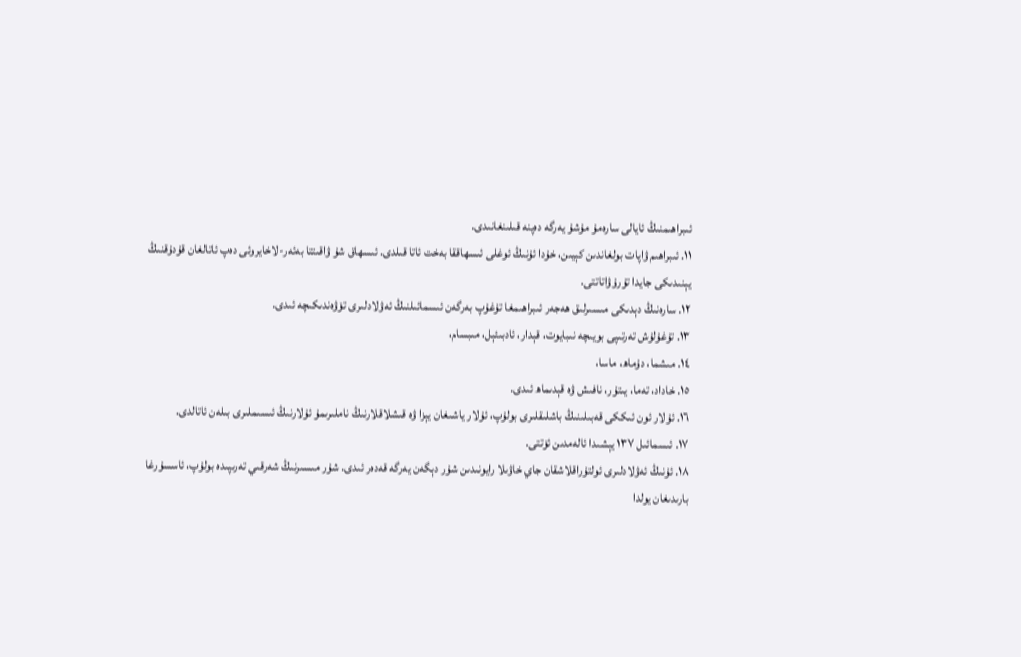ئىبراھىمنىڭ ئايالى سارەمۇ مۇشۇ يەرگە دەپنە قىلىنغانىدى.
١١. ئىبراھىم ۋاپات بولغاندىن كېيىن، خۇدا ئۇنىڭ ئوغلى ئىسھاققا بەخت ئاتا قىلدى. ئىسھاق شۇ ۋاقىتتا بەئەر-لاخايروئى دەپ ئاتالغان قۇدۇقنىڭ يېنىدىكى جايدا تۇرۇۋاتاتتى.
١٢. سارەنىڭ دېدىكى مىسىرلىق ھەجەر ئىبراھىمغا تۇغۇپ بەرگەن ئىسمائىلنىڭ ئەۋلادلىرى تۆۋەندىكىچە ئىدى.
١٣. تۇغۇلۇش تەرتىپى بويىچە نىبايوت، قېدار، ئادبىئېل، مىبسام،
١٤. مىشما، دۇماھ، ماسا،
١٥. خاداد، تەما، يىتۇر، نافىش ۋە قېدىماھ ئىدى.
١٦. ئۇلار ئون ئىككى قەبىلىنىڭ باشلىقلىرى بولۇپ، ئۇلار ياشىغان يېزا ۋە قىشلاقلارنىڭ ناملىرىمۇ ئۇلارنىڭ ئىسىملىرى بىلەن ئاتالدى.
١٧. ئىسمائىل ١٣٧ يېشىدا ئالەمدىن ئۆتتى.
١٨. ئۇنىڭ ئەۋلادلىرى ئولتۇراقلاشقان جاي خاۋىلا رايونىدىن شۇر دېگەن يەرگە قەدەر ئىدى. شۇر مىسىرنىڭ شەرقىي تەرىپىدە بولۇپ، ئاسسۇرغا بارىدىغان يولدا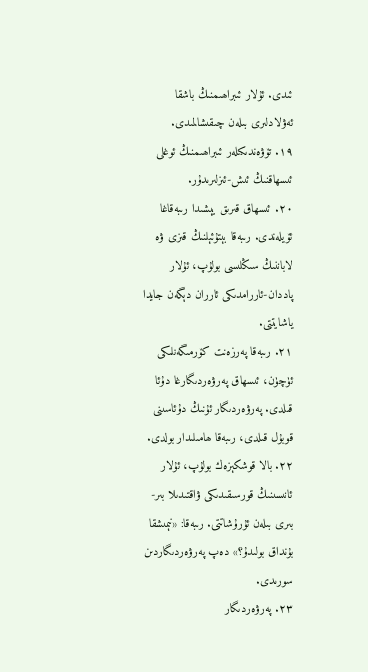ئىدى. ئۇلار ئىبراھىمنىڭ باشقا ئەۋلادلىرى بىلەن چىقىشالمىدى.
١٩. تۆۋەندىكىلەر ئىبراھىمنىڭ ئوغلى ئىسھاقنىڭ ئىش-ئىزلىرىدۇر.
٢٠. ئىسھاق قىرىق يېشىدا رىبەقاغا ئۆيلەندى. رىبەقا بېتۇئېلنىڭ قىزى ۋە لاباننىڭ سىڭلىسى بولۇپ، ئۇلار پاددان-ئاررامدىكى ئارران دېگەن جايدا ياشايتتى.
٢١. رىبەقا پەرزەنت كۆرمىگەنلىكى ئۈچۈن، ئىسھاق پەرۋەردىگارغا دۇئا قىلدى. پەرۋەردىگار ئۇنىڭ دۇئاسىنى قوبۇل قىلدى، رىبەقا ھامىلىدار بولدى.
٢٢. بالا قوشكېزەك بولۇپ، ئۇلار ئانىسىنىڭ قورسىقىدىكى ۋاقتىدىلا بىر-بىرى بىلەن ئۇرۇشاتتى. رىبەقا: «نېمىشقا بۇنداق بولىدۇ؟» دەپ پەرۋەردىگاردىن سورىدى.
٢٣. پەرۋەردىگار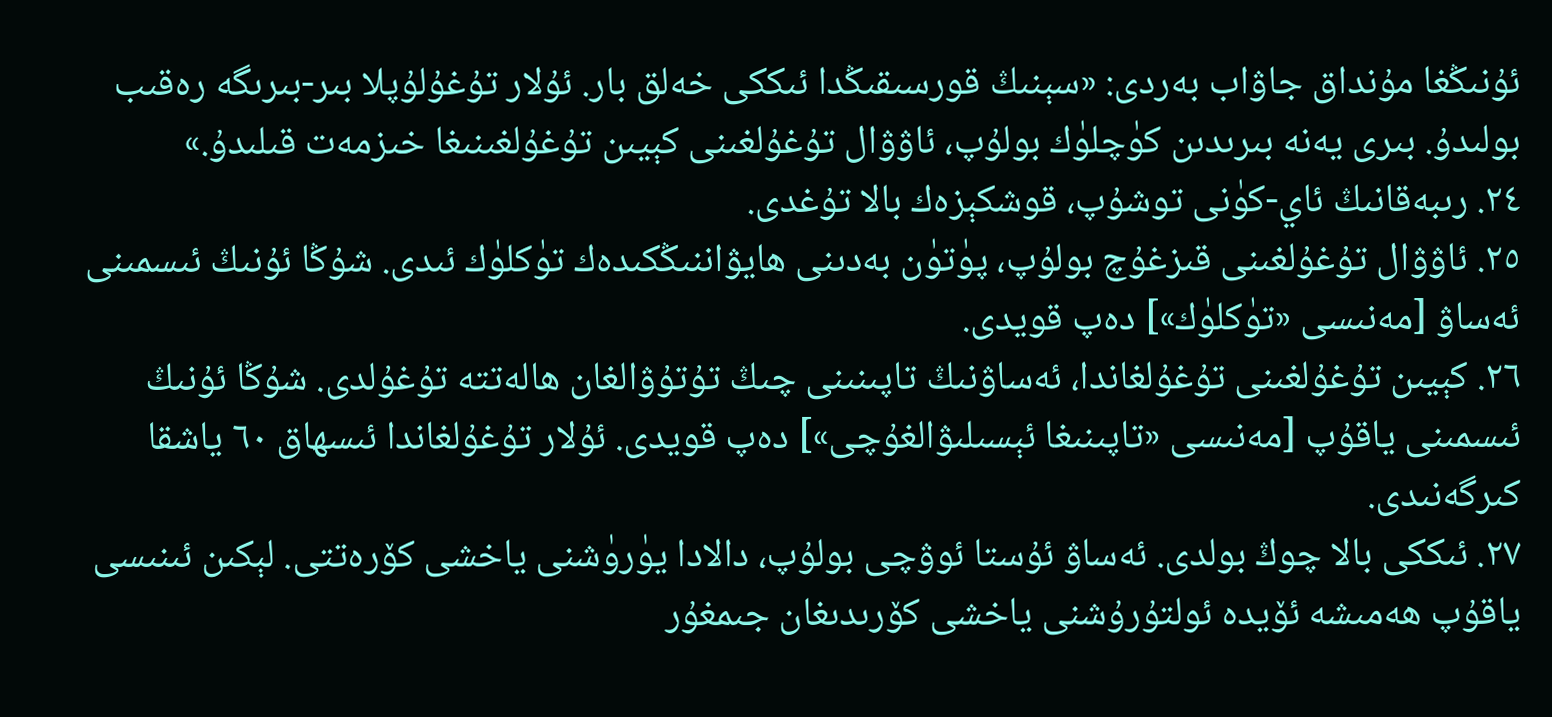ئۇنىڭغا مۇنداق جاۋاب بەردى: «سېنىڭ قورسىقىڭدا ئىككى خەلق بار. ئۇلار تۇغۇلۇپلا بىر-بىرىگە رەقىب بولىدۇ. بىرى يەنە بىرىدىن كۈچلۈك بولۇپ، ئاۋۋال تۇغۇلغىنى كېيىن تۇغۇلغىنىغا خىزمەت قىلىدۇ.»
٢٤. رىبەقانىڭ ئاي-كۈنى توشۇپ، قوشكېزەك بالا تۇغدى.
٢٥. ئاۋۋال تۇغۇلغىنى قىزغۇچ بولۇپ، پۈتۈن بەدىنى ھايۋاننىڭكىدەك تۈكلۈك ئىدى. شۇڭا ئۇنىڭ ئىسمىنى ئەساۋ [مەنىسى «تۈكلۈك»] دەپ قويدى.
٢٦. كېيىن تۇغۇلغىنى تۇغۇلغاندا، ئەساۋنىڭ تاپىنىنى چىڭ تۇتۇۋالغان ھالەتتە تۇغۇلدى. شۇڭا ئۇنىڭ ئىسمىنى ياقۇپ [مەنىسى «تاپىنىغا ئېسىلىۋالغۇچى»] دەپ قويدى. ئۇلار تۇغۇلغاندا ئىسھاق ٦٠ ياشقا كىرگەنىدى.
٢٧. ئىككى بالا چوڭ بولدى. ئەساۋ ئۇستا ئوۋچى بولۇپ، دالادا يۈرۈشنى ياخشى كۆرەتتى. لېكىن ئىنىسى ياقۇپ ھەمىشە ئۆيدە ئولتۇرۇشنى ياخشى كۆرىدىغان جىمغۇر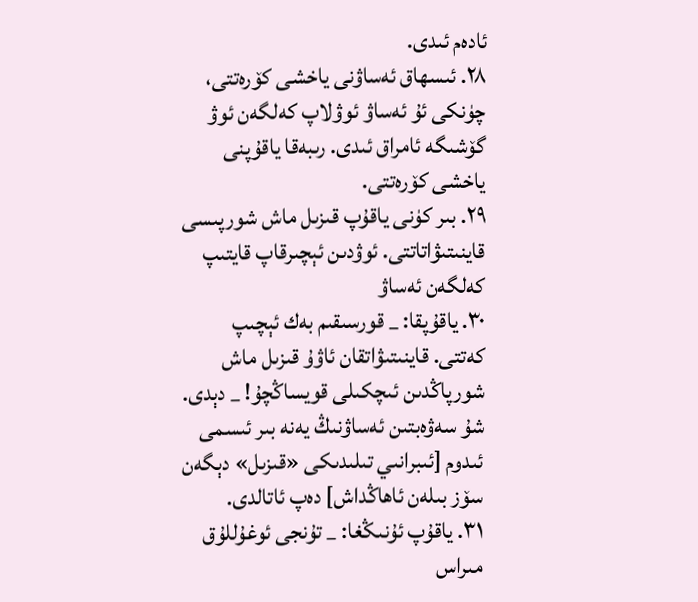ئادەم ئىدى.
٢٨. ئىسھاق ئەساۋنى ياخشى كۆرەتتى، چۈنكى ئۇ ئەساۋ ئوۋلاپ كەلگەن ئوۋ گۆشىگە ئامراق ئىدى. رىبەقا ياقۇپنى ياخشى كۆرەتتى.
٢٩. بىر كۈنى ياقۇپ قىزىل ماش شورپىسى قاينىتىۋاتاتتى. ئوۋدىن ئېچىرقاپ قايتىپ كەلگەن ئەساۋ
٣٠. ياقۇپقا: _ قورسىقىم بەك ئېچىپ كەتتى. قاينىتىۋاتقان ئاۋۇ قىزىل ماش شورپاڭدىن ئىچكىلى قويساڭچۇ! _ دېدى. شۇ سەۋەبتىن ئەساۋنىڭ يەنە بىر ئىسمى ئىدوم [ئىبرانىي تىلىدىكى «قىزىل» دېگەن سۆز بىلەن ئاھاڭداش] دەپ ئاتالدى.
٣١. ياقۇپ ئۇنىڭغا: _ تۇنجى ئوغۇللۇق مىراس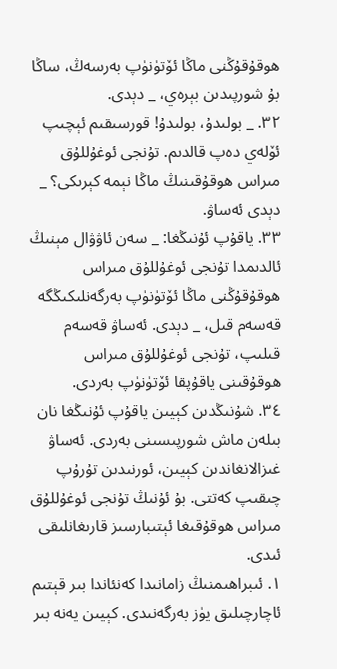ھوقۇقۇڭنى ماڭا ئۆتۈنۈپ بەرسەڭ، ساڭا بۇ شورپىدىن بېرەي، _ دېدى.
٣٢. _ بولىدۇ، بولىدۇ! قورسىقىم ئېچىپ ئۆلەي دەپ قالدىم. تۇنجى ئوغۇللۇق مىراس ھوقۇقىنىڭ ماڭا نېمە كېرىكى؟ _ دېدى ئەساۋ.
٣٣. ياقۇپ ئۇنىڭغا: _ سەن ئاۋۋال مېنىڭ ئالدىمدا تۇنجى ئوغۇللۇق مىراس ھوقۇقۇڭنى ماڭا ئۆتۈنۈپ بەرگەنلىكىڭگە قەسەم قىل، _ دېدى. ئەساۋ قەسەم قىلىپ، تۇنجى ئوغۇللۇق مىراس ھوقۇقىنى ياقۇپقا ئۆتۈنۈپ بەردى.
٣٤. شۇنىڭدىن كېيىن ياقۇپ ئۇنىڭغا نان بىلەن ماش شورپىسىنى بەردى. ئەساۋ غىزالانغاندىن كېيىن، ئورنىدىن تۇرۇپ چىقىپ كەتتى. بۇ ئۇنىڭ تۇنجى ئوغۇللۇق مىراس ھوقۇقىغا ئېتىبارسىز قارىغانلىقى ئىدى.
١. ئىبراھىمنىڭ زامانىدا كەنئاندا بىر قېتىم ئاچارچىلىق يۈز بەرگەنىدى. كېيىن يەنە بىر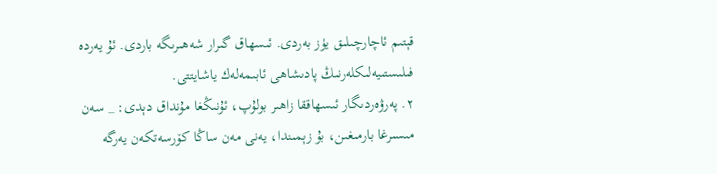قېتىم ئاچارچىلىق يۈز بەردى. ئىسھاق گىرار شەھىرىگە باردى. ئۇ يەردە فىلىستىيەلىكلەرنىڭ پادىشاھى ئابىمەلەك ياشايتتى.
٢. پەرۋەردىگار ئىسھاققا زاھىر بولۇپ، ئۇنىڭغا مۇنداق دېدى: _ سەن مىسىرغا بارمىغىن، بۇ زېمىندا، يەنى مەن ساڭا كۆرسەتكەن يەرگە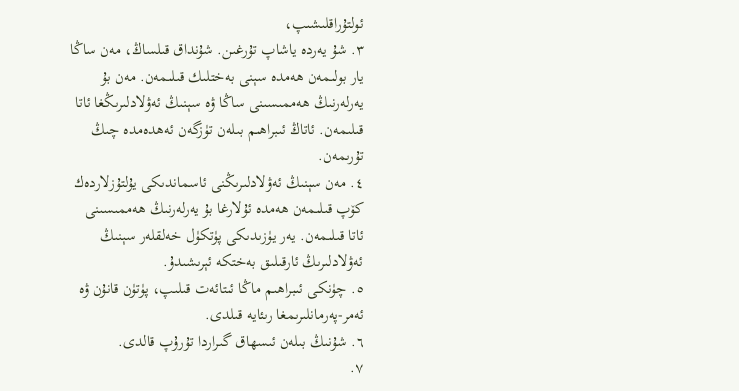ئولتۇراقلىشىپ،
٣. شۇ يەردە ياشاپ تۇرغىن. شۇنداق قىلساڭ، مەن ساڭا يار بولىمەن ھەمدە سېنى بەختلىك قىلىمەن. مەن بۇ يەرلەرنىڭ ھەممىسىنى ساڭا ۋە سېنىڭ ئەۋلادلىرىڭغا ئاتا قىلىمەن. ئاتاڭ ئىبراھىم بىلەن تۈزگەن ئەھدەمدە چىڭ تۇرىمەن.
٤. مەن سېنىڭ ئەۋلادلىرىڭنى ئاسماندىكى يۇلتۇزلاردەك كۆپ قىلىمەن ھەمدە ئۇلارغا بۇ يەرلەرنىڭ ھەممىسىنى ئاتا قىلىمەن. يەر يۈزىدىكى پۈتكۈل خەلقلەر سېنىڭ ئەۋلادلىرىڭ ئارقىلىق بەختكە ئېرىشىدۇ.
٥. چۈنكى ئىبراھىم ماڭا ئىتائەت قىلىپ، پۈتۈن قانۇن ۋە ئەمر-پەرمانلىرىمغا رىئايە قىلدى.
٦. شۇنىڭ بىلەن ئىسھاق گىراردا تۇرۇپ قالدى.
٧.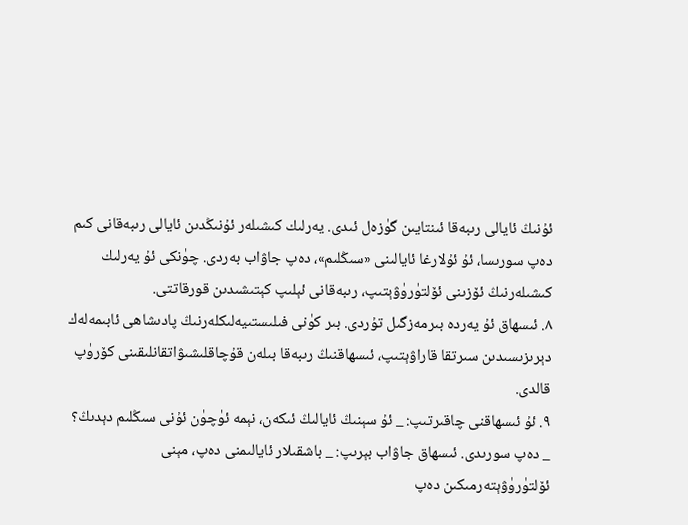ئۇنىڭ ئايالى رىبەقا ئىنتايىن گۈزەل ئىدى. يەرلىك كىشىلەر ئۇنىڭدىن ئايالى رىبەقانى كىم دەپ سورىسا، ئۇ ئۇلارغا ئايالىنى «سىڭلىم»، دەپ جاۋاب بەردى. چۈنكى ئۇ يەرلىك كىشىلەرنىڭ ئۆزىنى ئۆلتۈرۈۋېتىپ، رىبەقانى ئېلىپ كېتىشىدىن قورقاتتى.
٨. ئىسھاق ئۇ يەردە بىرمەزگىل تۇردى. بىر كۈنى فىلىستىيەلىكلەرنىڭ پادىشاھى ئابىمەلەك دېرىزىسىدىن سىرتقا قاراۋېتىپ، ئىسھاقنىڭ رىبەقا بىلەن قۇچاقلىشىۋاتقانلىقىنى كۆرۈپ قالدى.
٩. ئۇ ئىسھاقنى چاقىرتىپ: _ ئۇ سېنىڭ ئايالىڭ ئىكەن، نېمە ئۈچۈن ئۇنى سىڭلىم دېدىڭ؟ _ دەپ سورىدى. ئىسھاق جاۋاب بېرىپ: _ باشقىلار ئايالىمنى دەپ، مېنى ئۆلتۈرۈۋېتەرمىكىن دەپ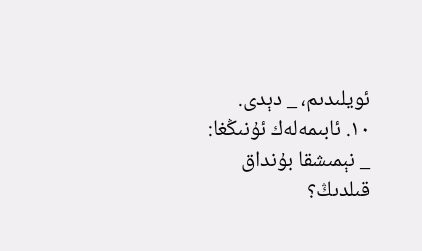ئويلىدىم، _ دېدى.
١٠. ئابىمەلەك ئۇنىڭغا: _ نېمىشقا بۇنداق قىلدىڭ؟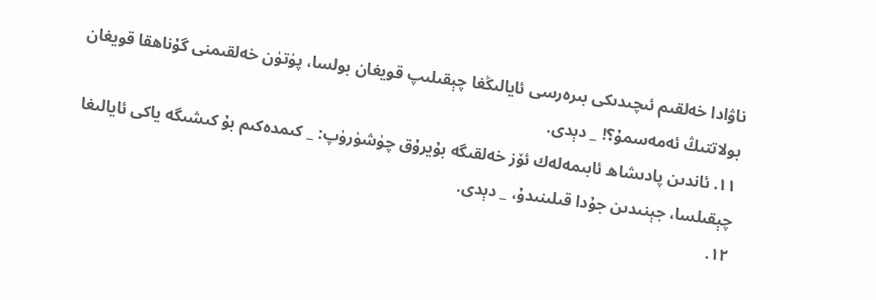ناۋادا خەلقىم ئىچىدىكى بىرەرسى ئايالىڭغا چېقىلىپ قويغان بولسا، پۈتۈن خەلقىمنى گۇناھقا قويغان بولاتتىڭ ئەمەسمۇ؟! _ دېدى.
١١. ئاندىن پادىشاھ ئابىمەلەك ئۆز خەلقىگە بۇيرۇق چۈشۈرۈپ: _ كىمدەكىم بۇ كىشىگە ياكى ئايالىغا چېقىلسا، جېنىدىن جۇدا قىلىنىدۇ، _ دېدى.
١٢.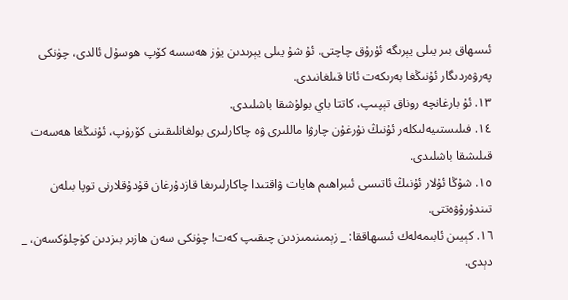ئىسھاق بىر يىلى يېرىگە ئۇرۇق چاچتى. ئۇ شۇ يىلى يېرىدىن يۈز ھەسسە كۆپ ھوسۇل ئالدى، چۈنكى پەرۋەردىگار ئۇنىڭغا بەرىكەت ئاتا قىلغانىدى.
١٣. ئۇ بارغانچە روناق تېپىپ، كاتتا باي بولۇشقا باشلىدى.
١٤. فىلىستىيەلىكلەر ئۇنىڭ نۇرغۇن چارۋا ماللىرى ۋە چاكارلىرى بولغانلىقىنى كۆرۈپ، ئۇنىڭغا ھەسەت قىلىشقا باشلىدى.
١٥. شۇڭا ئۇلار ئۇنىڭ ئاتىسى ئىبراھىم ھايات ۋاقتىدا چاكارلىرىغا قازدۇرغان قۇدۇقلارنى توپا بىلەن تىندۇرۇۋەتتى.
١٦. كېيىن ئابىمەلەك ئىسھاققا: _ زېمىنىمىزدىن چىقىپ كەت! چۈنكى سەن ھازىر بىزدىن كۈچلۈكسەن، _ دېدى.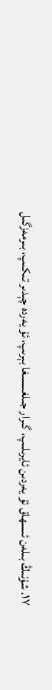١٧. شۇنىڭ بىلەن ئىسھاق ئۇ يەردىن ئايرىلىپ، گىرار جىلغىسىغا بېرىپ، ئۇ يەردە چېدىر تىكىپ، بىرمەزگىل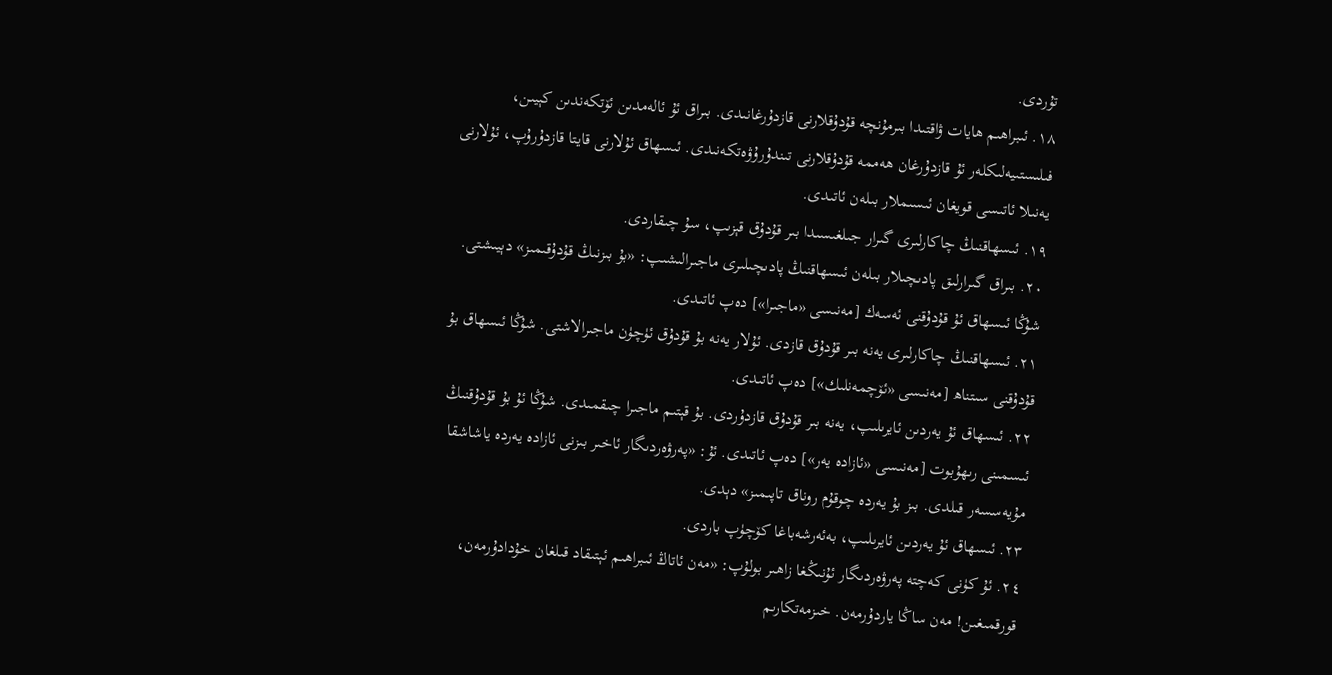تۇردى.
١٨. ئىبراھىم ھايات ۋاقتىدا بىرمۇنچە قۇدۇقلارنى قازدۇرغانىدى. بىراق ئۇ ئالەمدىن ئۆتكەندىن كېيىن، فىلىستىيەلىكلەر ئۇ قازدۇرغان ھەممە قۇدۇقلارنى تىندۇرۇۋەتكەنىدى. ئىسھاق ئۇلارنى قايتا قازدۇرۇپ، ئۇلارنى يەنىلا ئاتىسى قويغان ئىسىملار بىلەن ئاتىدى.
١٩. ئىسھاقنىڭ چاكارلىرى گىرار جىلغىسىدا بىر قۇدۇق قېزىپ، سۇ چىقاردى.
٢٠. بىراق گىرارلىق پادىچىلار بىلەن ئىسھاقنىڭ پادىچىلىرى ماجىرالىشىپ: «بۇ بىزنىڭ قۇدۇقىمىز» دېيىشتى. شۇڭا ئىسھاق ئۇ قۇدۇقنى ئەسەك [مەنىسى «ماجىرا»] دەپ ئاتىدى.
٢١. ئىسھاقنىڭ چاكارلىرى يەنە بىر قۇدۇق قازدى. ئۇلار يەنە بۇ قۇدۇق ئۈچۈن ماجىرالاشتى. شۇڭا ئىسھاق بۇ قۇدۇقنى سىتناھ [مەنىسى «ئۆچمەنلىك»] دەپ ئاتىدى.
٢٢. ئىسھاق ئۇ يەردىن ئايرىلىپ، يەنە بىر قۇدۇق قازدۇردى. بۇ قېتىم ماجىرا چىقمىدى. شۇڭا ئۇ بۇ قۇدۇقنىڭ ئىسمىنى رىھۇبوت [مەنىسى «ئازادە يەر»] دەپ ئاتىدى. ئۇ: «پەرۋەردىگار ئاخىر بىزنى ئازادە يەردە ياشاشقا مۇيەسسەر قىلدى. بىز بۇ يەردە چوقۇم روناق تاپىمىز» دېدى.
٢٣. ئىسھاق ئۇ يەردىن ئايرىلىپ، بەئەرشەباغا كۆچۈپ باردى.
٢٤. ئۇ كۈنى كەچتە پەرۋەردىگار ئۇنىڭغا زاھىر بولۇپ: «مەن ئاتاڭ ئىبراھىم ئېتىقاد قىلغان خۇدادۇرمەن، قورقمىغىن! مەن ساڭا ياردۇرمەن. خىزمەتكارىم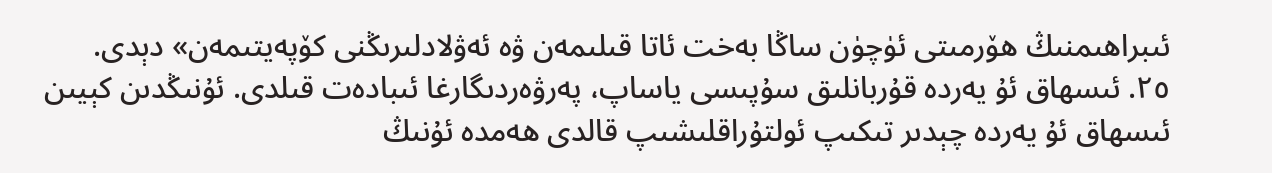ئىبراھىمنىڭ ھۆرمىتى ئۈچۈن ساڭا بەخت ئاتا قىلىمەن ۋە ئەۋلادلىرىڭنى كۆپەيتىمەن» دېدى.
٢٥. ئىسھاق ئۇ يەردە قۇربانلىق سۇپىسى ياساپ، پەرۋەردىگارغا ئىبادەت قىلدى. ئۇنىڭدىن كېيىن ئىسھاق ئۇ يەردە چېدىر تىكىپ ئولتۇراقلىشىپ قالدى ھەمدە ئۇنىڭ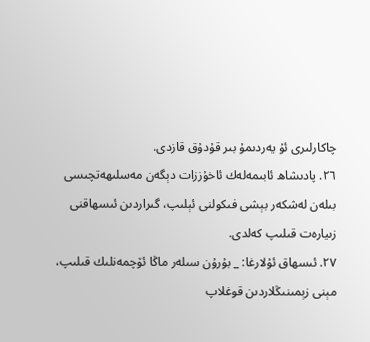چاكارلىرى ئۇ يەردىمۇ بىر قۇدۇق قازدى.
٢٦. پادىشاھ ئابىمەلەك ئاخۇززات دېگەن مەسلىھەتچىسى بىلەن لەشكەر بېشى فىكولنى ئېلىپ، گىراردىن ئىسھاقنى زىيارەت قىلىپ كەلدى.
٢٧. ئىسھاق ئۇلارغا: _ بۇرۇن سىلەر ماڭا ئۆچمەنلىك قىلىپ، مېنى زېمىنىڭلاردىن قوغلاپ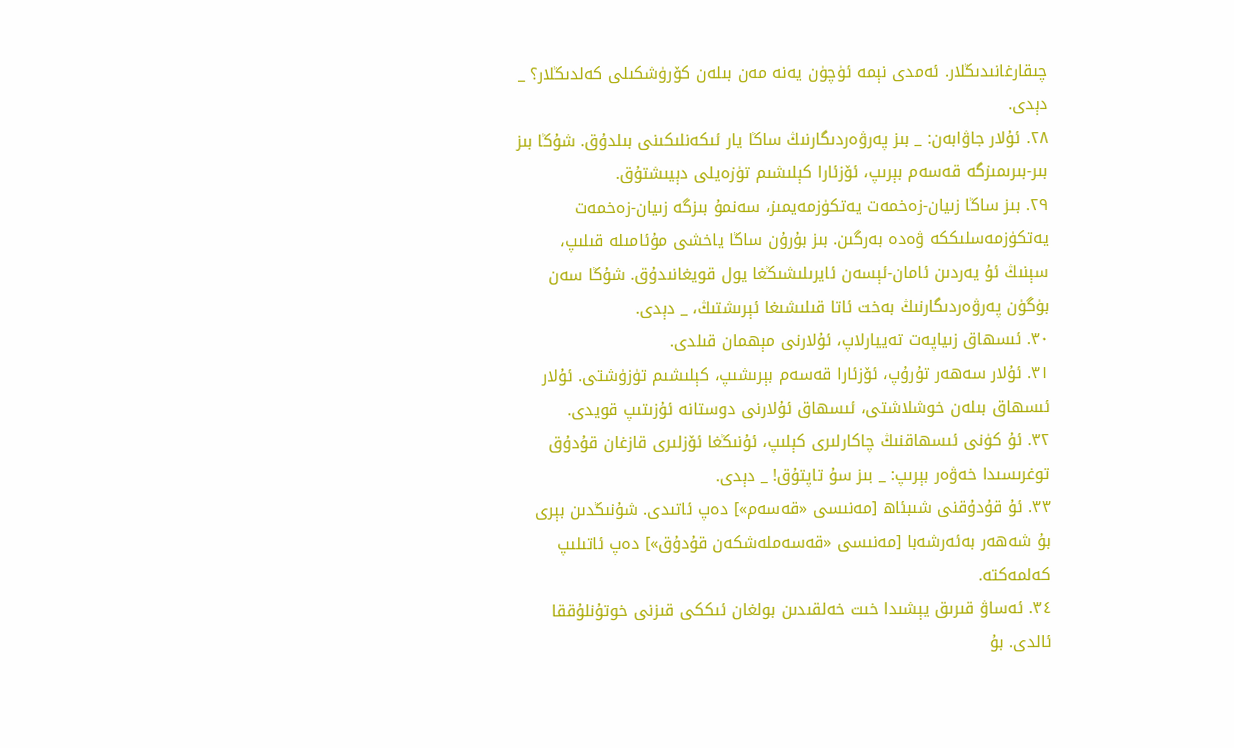چىقارغانىدىڭلار. ئەمدى نېمە ئۈچۈن يەنە مەن بىلەن كۆرۈشكىلى كەلدىڭلار؟ _ دېدى.
٢٨. ئۇلار جاۋابەن: _ بىز پەرۋەردىگارنىڭ ساڭا يار ئىكەنلىكىنى بىلدۇق. شۇڭا بىز بىر-بىرىمىزگە قەسەم بېرىپ، ئۆزئارا كېلىشىم تۈزەيلى دېيىشتۇق.
٢٩. بىز ساڭا زىيان-زەخمەت يەتكۈزمەيمىز، سەنمۇ بىزگە زىيان-زەخمەت يەتكۈزمەسلىككە ۋەدە بەرگىن. بىز بۇرۇن ساڭا ياخشى مۇئامىلە قىلىپ، سېنىڭ ئۇ يەردىن ئامان-ئېسەن ئايرىلىشىڭغا يول قويغانىدۇق. شۇڭا سەن بۈگۈن پەرۋەردىگارنىڭ بەخت ئاتا قىلىشىغا ئېرىشتىڭ، _ دېدى.
٣٠. ئىسھاق زىياپەت تەييارلاپ، ئۇلارنى مېھمان قىلدى.
٣١. ئۇلار سەھەر تۇرۇپ، ئۆزئارا قەسەم بېرىشىپ، كېلىشىم تۈزۈشتى. ئۇلار ئىسھاق بىلەن خوشلاشتى، ئىسھاق ئۇلارنى دوستانە ئۇزىتىپ قويدى.
٣٢. ئۇ كۈنى ئىسھاقنىڭ چاكارلىرى كېلىپ، ئۇنىڭغا ئۆزلىرى قازغان قۇدۇق توغرىسىدا خەۋەر بېرىپ: _ بىز سۇ تاپتۇق! _ دېدى.
٣٣. ئۇ قۇدۇقنى شىبئاھ [مەنىسى «قەسەم»] دەپ ئاتىدى. شۇنىڭدىن بېرى بۇ شەھەر بەئەرشەبا [مەنىسى «قەسەملەشكەن قۇدۇق»] دەپ ئاتىلىپ كەلمەكتە.
٣٤. ئەساۋ قىرىق يېشىدا خىت خەلقىدىن بولغان ئىككى قىزنى خوتۇنلۇققا ئالدى. بۇ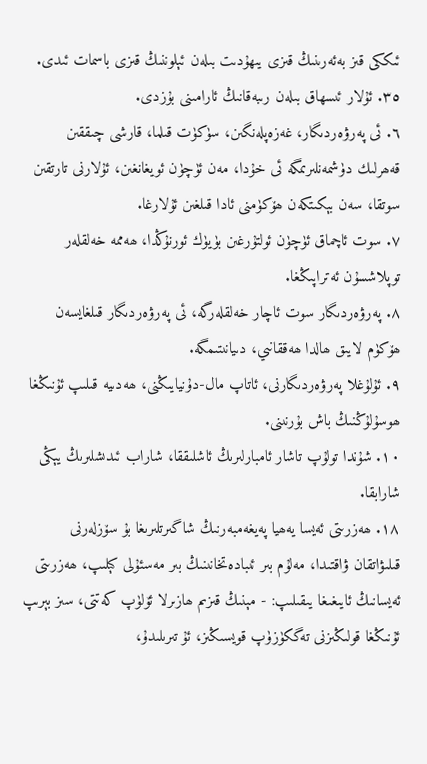ئىككى قىز بەئەرىنىڭ قىزى يىھۇدىت بىلەن ئېلوننىڭ قىزى باسمات ئىدى.
٣٥. ئۇلار ئىسھاق بىلەن رىبەقانىڭ ئارامىنى بۇزدى.
٦. ئى پەرۋەردىگار، غەزەپلەنگىن، سۈكۈت قىلما، قارشى چىققىن قەھرلىك دۈشمەنلىرىمگە ئى خۇدا، مەن ئۈچۈن ئويغانغىن، ئۇلارنى تارتقىن سوتقا، سەن بېكىتكەن ھۆكۈمنى ئادا قىلغىن ئۇلارغا.
٧. سوت ئاچماق ئۈچۈن ئولتۇرغىن بۈيۈك ئورنۇڭدا، ھەممە خەلقلەر توپلاشسۇن ئەتراپىڭغا.
٨. پەرۋەردىگار سوت ئاچار خەلقلەرگە، ئى پەرۋەردىگار قىلغايسەن ھۆكۈم لايىق ھالدا ھەققانىي، دىيانىتىمگە.
٩. ئۇلۇغلا پەرۋەردىگارنى، ئاتاپ مال-دۇنيايىڭنى، ھەدىيە قىلىپ ئۇنىڭغا ھوسۇلۇڭنىڭ باش بۇرنىنى.
١٠. شۇندا تولۇپ تاشار ئامبارلىرىڭ ئاشلىققا، شاراب ئىدىشلىرىڭ يېڭى شارابقا.
١٨. ھەزرىتى ئەيسا يەھيا پەيغەمبەرنىڭ شاگىرتلىرىغا بۇ سۆزلەرنى قىلىۋاتقان ۋاقتىدا، مەلۇم بىر ئىبادەتخانىنىڭ بىر مەسئۇلى كېلىپ، ھەزرىتى ئەيسانىڭ ئايىغىغا يىقىلىپ: - مېنىڭ قىزىم ھازىرلا ئۆلۈپ كەتتى، سىز بېرىپ ئۇنىڭغا قولىڭىزنى تەگكۈزۈپ قويسىڭىز، ئۇ تىرىلىدۇ،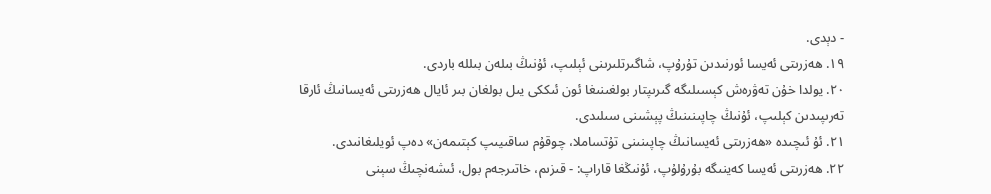- دېدى.
١٩. ھەزرىتى ئەيسا ئورنىدىن تۇرۇپ، شاگىرتلىرىنى ئېلىپ، ئۇنىڭ بىلەن بىللە باردى.
٢٠. يولدا خۇن تەۋرەش كېسىلىگە گىرىپتار بولغىنىغا ئون ئىككى يىل بولغان بىر ئايال ھەزرىتى ئەيسانىڭ ئارقا تەرىپىدىن كېلىپ، ئۇنىڭ چاپىنىنىڭ پېشىنى سىلىدى.
٢١. ئۇ ئىچىدە «ھەزرىتى ئەيسانىڭ چاپىنىنى تۇتساملا، چوقۇم ساقىيىپ كېتىمەن» دەپ ئويلىغانىدى.
٢٢. ھەزرىتى ئەيسا كەينىگە بۇرۇلۇپ، ئۇنىڭغا قاراپ: - قىزىم، خاتىرجەم بول، ئىشەنچىڭ سېنى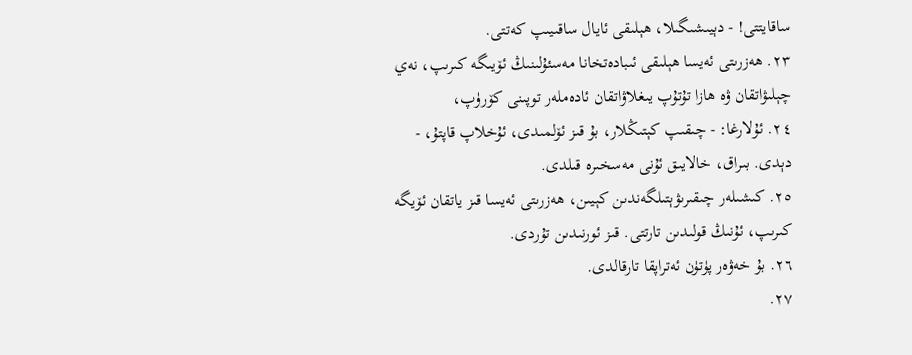ساقايتتى! - دېيىشىگىلا، ھېلىقى ئايال ساقىيىپ كەتتى.
٢٣. ھەزرىتى ئەيسا ھېلىقى ئىبادەتخانا مەسئۇلىنىڭ ئۆيىگە كىرىپ، نەي چېلىۋاتقان ۋە ھازا تۇتۇپ يىغلاۋاتقان ئادەملەر توپىنى كۆرۈپ،
٢٤. ئۇلارغا: - چىقىپ كېتىڭلار، بۇ قىز ئۆلمىدى، ئۇخلاپ قاپتۇ، - دېدى. بىراق، خالايىق ئۇنى مەسخىرە قىلدى.
٢٥. كىشىلەر چىقىرىۋېتىلگەندىن كېيىن، ھەزرىتى ئەيسا قىز ياتقان ئۆيگە كىرىپ، ئۇنىڭ قولىدىن تارتتى. قىز ئورنىدىن تۇردى.
٢٦. بۇ خەۋەر پۈتۈن ئەتراپقا تارقالدى.
٢٧.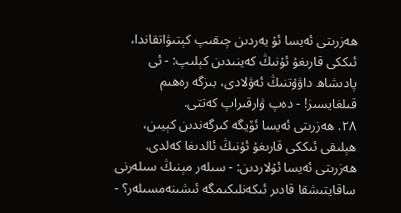ھەزرىتى ئەيسا ئۇ يەردىن چىقىپ كېتىۋاتقاندا، ئىككى قارىغۇ ئۇنىڭ كەينىدىن كېلىپ: - ئى پادىشاھ داۋۇتنىڭ ئەۋلادى، بىزگە رەھىم قىلغايسىز! - دەپ ۋارقىراپ كەتتى.
٢٨. ھەزرىتى ئەيسا ئۆيگە كىرگەندىن كېيىن، ھېلىقى ئىككى قارىغۇ ئۇنىڭ ئالدىغا كەلدى. ھەزرىتى ئەيسا ئۇلاردىن: - سىلەر مېنىڭ سىلەرنى ساقايتىشقا قادىر ئىكەنلىكىمگە ئىشىنەمسىلەر؟ -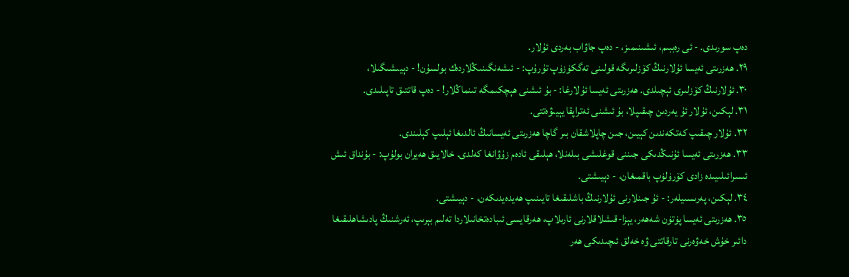دەپ سورىدى. - ئى رەببىم، ئىشىنىمىز، - دەپ جاۋاب بەردى ئۇلار.
٢٩. ھەزرىتى ئەيسا ئۇلارنىڭ كۆزلىرىگە قولىنى تەگكۈزۈپ تۇرۇپ: - ئىشەنگىنىڭلاردەك بولسۇن! - دېيىشىگىلا،
٣٠. ئۇلارنىڭ كۆزلىرى ئېچىلدى. ھەزرىتى ئەيسا ئۇلارغا: - بۇ ئىشنى ھېچكىمگە تىنماڭلار! - دەپ قاتتىق تاپىلىدى.
٣١. لېكىن، ئۇلار ئۇ يەردىن چىقىپلا، بۇ ئىشنى ئەتراپقا يېيىۋەتتى.
٣٢. ئۇلار چىقىپ كەتكەندىن كېيىن، جىن چاپلاشقان بىر گاچا ھەزرىتى ئەيسانىڭ ئالدىغا ئېلىپ كېلىندى.
٣٣. ھەزرىتى ئەيسا ئۇنىڭدىكى جىننى قوغلىشى بىلەنلا، ھېلىقى ئادەم زۇۋانغا كەلدى. خالايىق ھەيران بولۇپ: - بۇنداق ئىش ئىسرائىلىيىدە زادى كۆرۈلۈپ باقمىغان، - دېيىشتى.
٣٤. لېكىن، پەرىسىيلەر: - ئۇ جىنلارنى ئۇلارنىڭ باشلىقىغا تايىنىپ ھەيدەيدىكەن، - دېيىشتى.
٣٥. ھەزرىتى ئەيسا پۈتۈن شەھەر، يېزا-قىشلاقلارنى ئارىلاپ، ھەرقايسى ئىبادەتخانىلاردا تەلىم بېرىپ، ئەرشنىڭ پادىشاھلىقىغا دائىر خۇش خەۋەرنى تارقاتتى ۋە خەلق ئىچىدىكى ھەر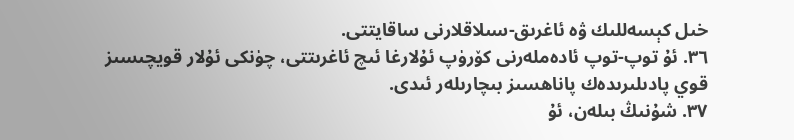خىل كېسەللىك ۋە ئاغرىق-سىلاقلارنى ساقايتتى.
٣٦. ئۇ توپ-توپ ئادەملەرنى كۆرۈپ ئۇلارغا ئىچ ئاغرىتتى، چۈنكى ئۇلار قويچىسىز قوي پادىلىرىدەك پاناھسىز بىچارىلەر ئىدى.
٣٧. شۇنىڭ بىلەن، ئۇ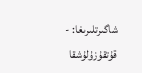شاگىرتلىرىغا: - قۇتقۇزۇلۇشقا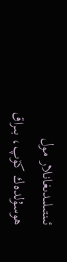ئىنتىلىدىغانلار مول ھوسۇلدەك كۆپ، بىراق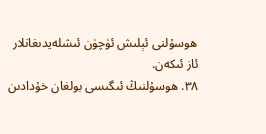ھوسۇلنى ئېلىش ئۈچۈن ئىشلەيدىغانلار ئاز ئىكەن.
٣٨. ھوسۇلنىڭ ئىگىسى بولغان خۇدادىن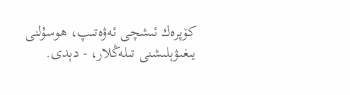كۆپرەك ئىشچى ئەۋەتىپ، ھوسۇلنى يىغىۋېلىشنى تىلەڭلار، - دېدى.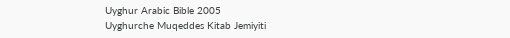Uyghur Arabic Bible 2005
Uyghurche Muqeddes Kitab Jemiyiti